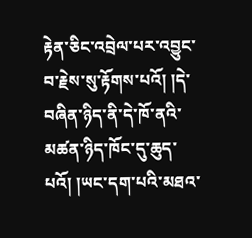རྟེན་ཅིང་འབྲེལ་པར་འབྱུང་བ་རྗེས་སུ་རྟོགས་པའོ། །དེ་བཞིན་ཉིད་ནི་དེ་ཁོ་ནའི་མཚན་ཉིད་ཁོང་དུ་ཆུད་པའོ། །ཡང་དག་པའི་མཐའ་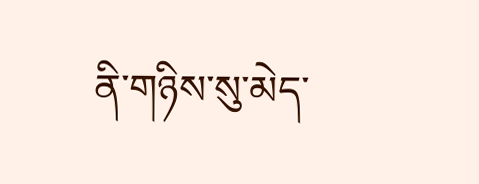ནི་གཉིས་སུ་མེད་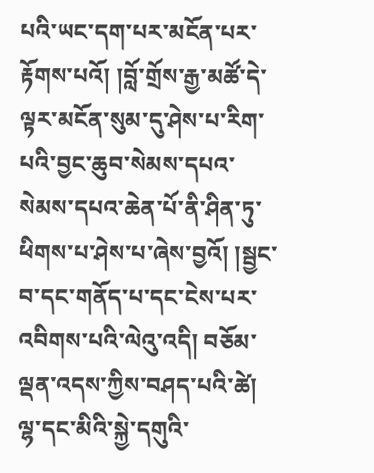པའི་ཡང་དག་པར་མངོན་པར་རྟོགས་པའོ། །བློ་གྲོས་རྒྱ་མཚོ་དེ་ལྟར་མངོན་སུམ་དུ་ཤེས་པ་རིག་པའི་བྱང་ཆུབ་སེམས་དཔའ་སེམས་དཔའ་ཆེན་པོ་ནི་ཤིན་ཏུ་ཕིགས་པ་ཤེས་པ་ཞེས་བྱའོ། །སྦྱང་བ་དང་གནོད་པ་དང་ངེས་པར་འབིགས་པའི་ལེའུ་འདི། བཅོམ་ལྡན་འདས་ཀྱིས་བཤད་པའི་ཚེ། ལྷ་དང་མིའི་སྐྱེ་དགུའི་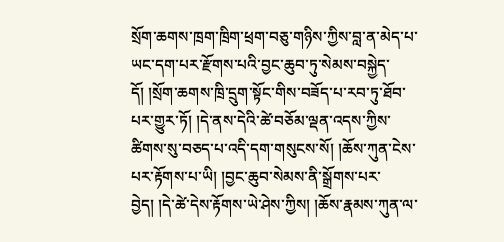སྲོག་ཆགས་ཁྲག་ཁྲིག་ཕྲག་བཅུ་གཉིས་ཀྱིས་བླ་ན་མེད་པ་ཡང་དག་པར་རྫོགས་པའི་བྱང་ཆུབ་ཏུ་སེམས་བསྐྱེད་དོ། །སྲོག་ཆགས་ཁྲི་དྲུག་སྟོང་གིས་བཟོད་པ་རབ་ཏུ་ཐོབ་པར་གྱུར་ཏོ། །དེ་ནས་དེའི་ཚེ་བཅོམ་ལྡན་འདས་ཀྱིས་ཚིགས་སུ་བཅད་པ་འདི་དག་གསུངས་སོ། །ཆོས་ཀུན་ངེས་པར་རྟོགས་པ་ཡི། །བྱང་ཆུབ་སེམས་ནི་སྒྲོགས་པར་བྱེད། །དེ་ཚེ་དེས་རྟོགས་ཡེ་ཤེས་ཀྱིས། །ཆོས་རྣམས་ཀུན་ལ་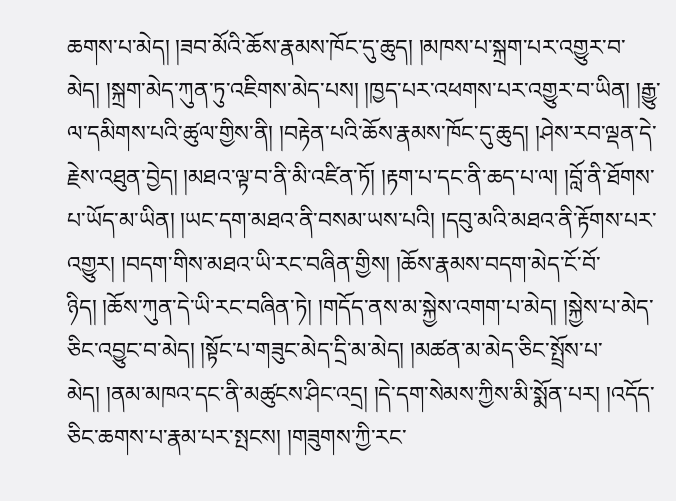ཆགས་པ་མེད། །ཟབ་མོའི་ཆོས་རྣམས་ཁོང་དུ་ཆུད། །མཁས་པ་སྐྲག་པར་འགྱུར་བ་མེད། །སྐྲག་མེད་ཀུན་ཏུ་འཇིགས་མེད་པས། །ཁྱད་པར་འཕགས་པར་འགྱུར་བ་ཡིན། །རྒྱུ་ལ་དམིགས་པའི་ཚུལ་གྱིས་ནི། །བརྟེན་པའི་ཆོས་རྣམས་ཁོང་དུ་ཆུད། །ཤེས་རབ་ལྡན་དེ་རྗེས་འཐུན་བྱེད། །མཐའ་ལྟ་བ་ནི་མི་འཛིན་ཏོ། །རྟག་པ་དང་ནི་ཆད་པ་ལ། །བློ་ནི་ཐོགས་པ་ཡོད་མ་ཡིན། །ཡང་དག་མཐའ་ནི་བསམ་ཡས་པའི། །དབུ་མའི་མཐའ་ནི་རྟོགས་པར་འགྱུར། །བདག་གིས་མཐའ་ཡི་རང་བཞིན་གྱིས། །ཆོས་རྣམས་བདག་མེད་ངོ་བོ་ཉིད། །ཆོས་ཀུན་དེ་ཡི་རང་བཞིན་ཏེ། །གདོད་ནས་མ་སྐྱེས་འགག་པ་མེད། །སྐྱེས་པ་མེད་ཅིང་འབྱུང་བ་མེད། །སྟོང་པ་གཟུང་མེད་དྲི་མ་མེད། །མཚན་མ་མེད་ཅིང་སྤྲོས་པ་མེད། །ནམ་མཁའ་དང་ནི་མཚུངས་ཤིང་འདྲ། །དེ་དག་སེམས་ཀྱིས་མི་སྨོན་པར། །འདོད་ཅིང་ཆགས་པ་རྣམ་པར་སྤངས། །གཟུགས་ཀྱི་རང་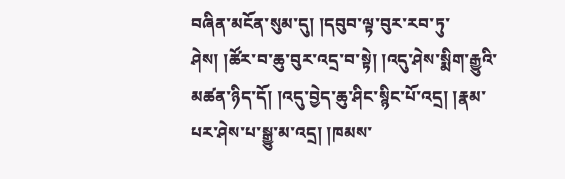བཞིན་མངོན་སུམ་དུ། །དབུབ་ལྟ་བུར་རབ་ཏུ་ཤེས། །ཚོར་བ་ཆུ་བུར་འདྲ་བ་སྟེ། །འདུ་ཤེས་སྨིག་རྒྱུའི་མཚན་ཉིད་དོ། །འདུ་བྱེད་ཆུ་ཤིང་སྙིང་པོ་འདྲ། །རྣམ་པར་ཤེས་པ་སྒྱུ་མ་འདྲ། །ཁམས་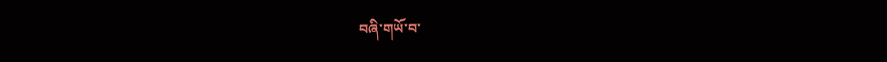བཞི་གཡོ་བ་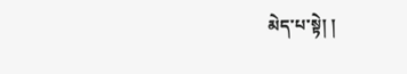མེད་པ་སྟེ། །